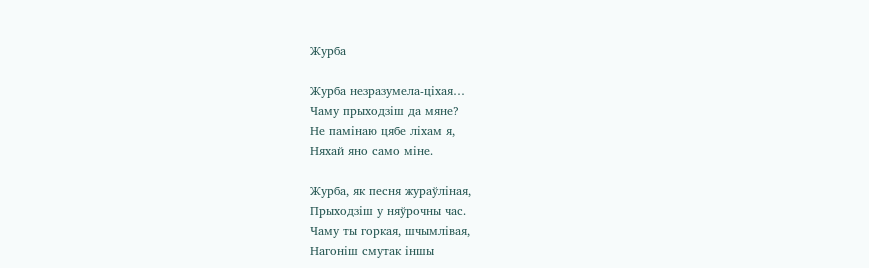Журба

Журба незразумела-ціхая…
Чаму прыходзіш да мяне?
Не памінаю цябе ліхам я,
Няхай яно само міне.

Журба, як песня жураўліная,
Прыходзіш у няўрочны час.
Чаму ты горкая, шчымлівая,
Нагоніш смутак іншы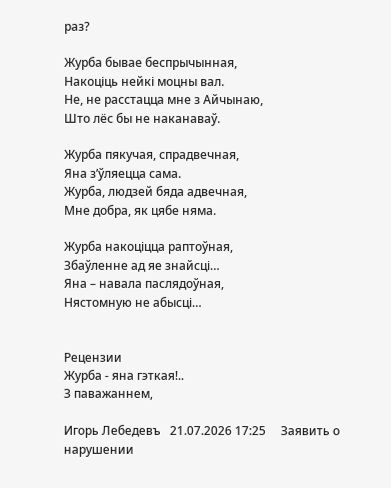раз?

Журба бывае беспрычынная,
Накоціць нейкі моцны вал.
Не, не расстацца мне з Айчынаю,
Што лёс бы не наканаваў.

Журба пякучая, спрадвечная,
Яна з’ўляецца сама.
Журба, людзей бяда адвечная,
Мне добра, як цябе няма.

Журба накоціцца раптоўная,
Збаўленне ад яе знайсці…
Яна – навала паслядоўная,
Нястомную не абысці…


Рецензии
Журба - яна гэткая!..
З паважаннем,

Игорь Лебедевъ   21.07.2026 17:25     Заявить о нарушении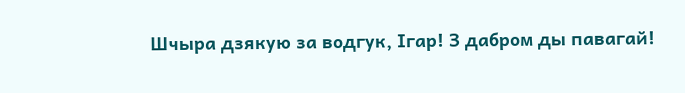Шчыра дзякую за водгук, Ігар! З дабром ды павагай!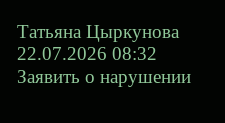Татьяна Цыркунова   22.07.2026 08:32   Заявить о нарушении